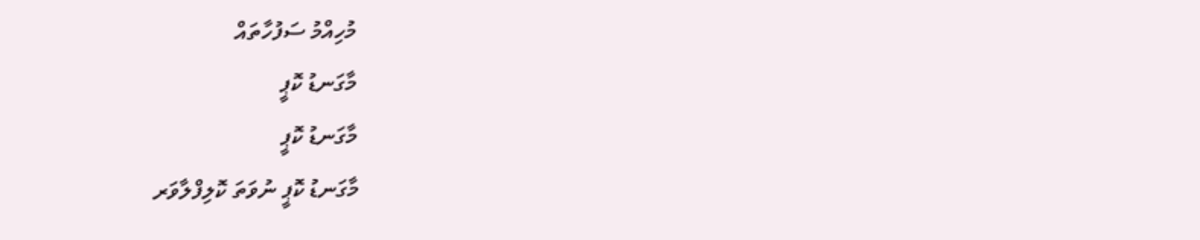މުހިއްމު ސަފުހާތައް
މާގަނޑު ކޮޕީ
މާގަނޑު ކޮޕީ
މާގަނޑު ކޮޕީ ނުވަތަ ކޮލިފްލާވަރ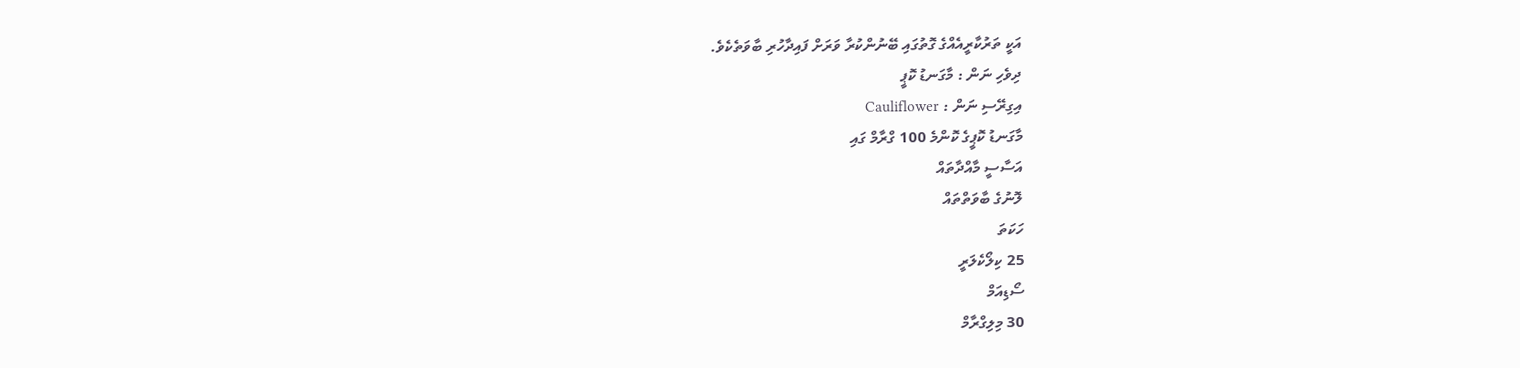އަކީ ތަރުކާރީއެއްގެ ގޮތުގައި ބޭނުންކުރާ ވަރަށް ފައިދާހުރި ބާވަތެކެވެ.
ދިވެހި ނަން : މާގަނޑު ކޮޕީ
އިގިރޭސި ނަން : Cauliflower
މާގަނޑު ކޮޕީގެ ކޮންމެ 100 ގްރާމް ގައި
އަސާސީ މާއްދާތައް
ލޮނުގެ ބާވަތްތައް
ހަކަތަ
25 ކިލޯކެލަރީ
ސޯޑިއަމް
30 މިލިގްރާމް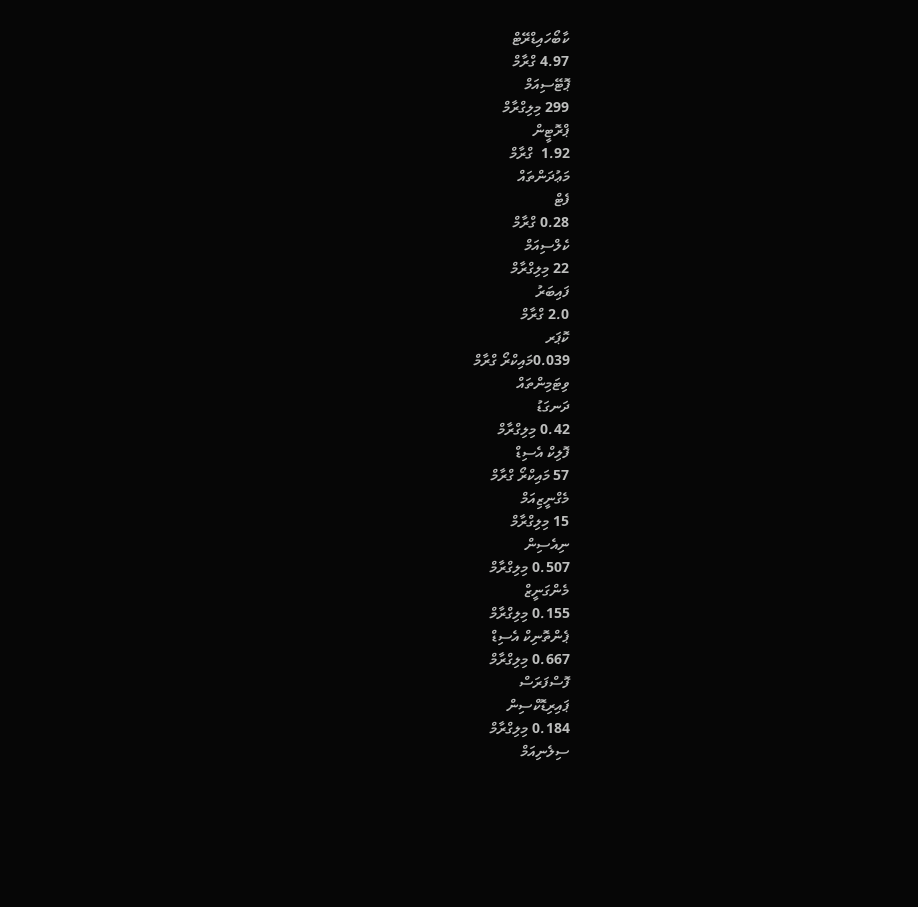ކާބޯހައިޑްރޭޓް
4.97 ގްރާމް
ޕޮޓޭސިއަމް
299 މިލިގްރާމް
ޕްރޮޓީން
1.92  ގްރާމް
މަޢުދަންތައް
ފެޓް
0.28 ގްރާމް
ކެލްސިއަމް
22 މިލިގްރާމް
ފައިބަރު
2.0 ގްރާމް
ކޮޕަރ
0.039މައިކްރޯ ގްރާމް
ވިޓަމިންތައް
ދަނގަޑު
0.42 މިލިގްރާމް
ފޮލިކް އެސިޑް
57 މައިކްރޯ ގްރާމް
މެގްނީޒިއަމް
15 މިލިގްރާމް
ނިއެސިން
0.507 މިލިގްރާމް
މެންގަނީޒް
0.155 މިލިގްރާމް
ޕެންތޮނިކް އެސިޑް
0.667 މިލިގްރާމް
ފޮސްފަރަސް
ޕައިރިޑޮކްސިން
0.184 މިލިގްރާމް
ސިލެނިއަމް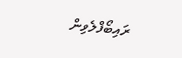ރައިބޯފްލެވިން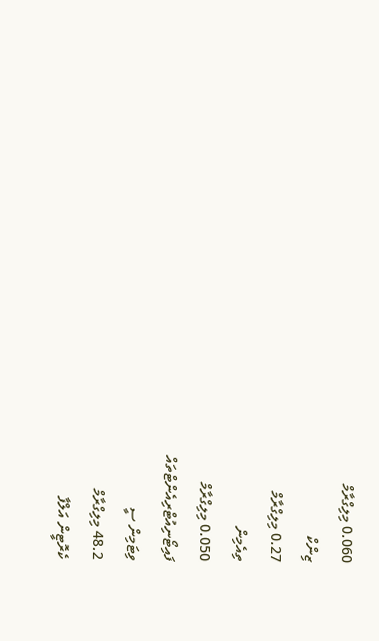0.060 މިލިގްރާމް
ޒިންކް
0.27 މިލިގްރާމް
ތިއެމިން
0.050 މިލިގްރާމް
ފައިޓޯނިއުޓްރިއެންޓްތައް
ވިޓަމިން ސީ
48.2 މިލިގްރާމް
ކެރޮޓީން އަލްފާ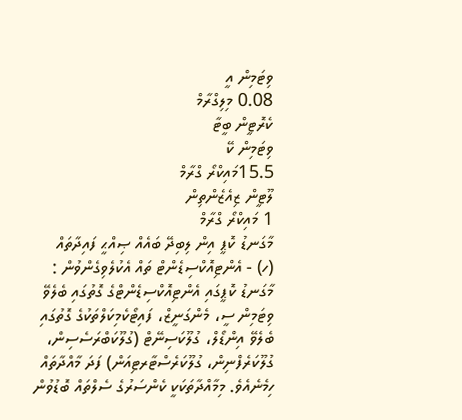ވިޓަމިން އީ
0.08 މިލިގްރާމް
ކެރޮޓީން ބީޓާ
ވިޓަމިން ކޭ
15.5މައިކްރޯ ގްރާމް
ލޫޓީން ޒިއެޒެންތިން
1 މައިކްރޯ ގްރާމް
މާގަނޑު ކޮޕީ އިން ލިބިދޭ ބައެއް ޞިއްޙީ ފައިދާތައް
(ހ) - އެންޓިއޮކްސިޑެންޓް ތައް އެކުލެވިގެންވުން : މާގަނޑު ކޮޕީގައި އެންޓިއޮކްސިޑެންޓްގެ ގޮތުގައި ބެލެވޭ ވިޓަމިން ސީ، މެންގަނީޒް، ފައިޓޯކެމިކަލްތަކުގެ ގޮތުގައި ބެލެވޭ އިންޑޯލް، ގުލޫކަސިނޭޓް (ގުލޫކަބްރަސެސިން، ގުލޫކަރެފްނިން، ގުލޫކަރެސްޓާރޓިއަން) ފަދަ މާއްދާތައް ހިމެނެއެވެ. މިމާއްދާތަކަކީ ކެންސަރުގެ ސެލްތައް ބޮޑުވުން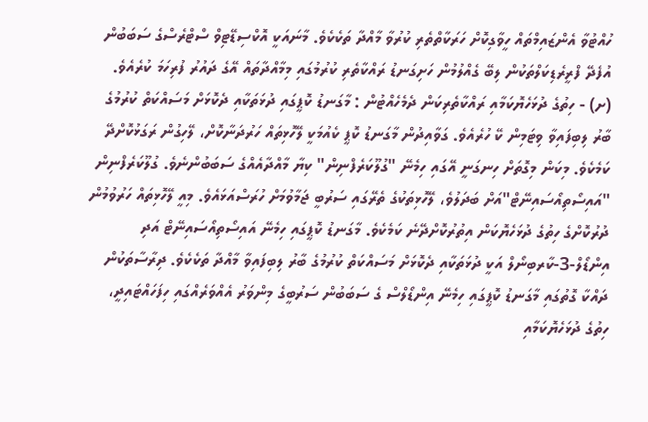ހުއްޓުވާ އެންޒައިމްތައް ހީވާގިކޮށް ހަރަކާތްތެރި ކުރުވާ މާއްދާ ތަކެކެވެ. މާނައަކީ އޮކްސިޑޭޓިވް ސްޓްރެސްގެ ސަބަބުން އުފެދޭ ފްރީރެޑިކަލްތަކުން ލިބޭ ގެއްލުމުން ހަށިގަނޑު ރައްކާތެރި ކުރުމުގައި މިމާއްދާތައް އޭގެ ދައުރު ފުރިހަމަ ކުރެއެވެ.
(ށ) - ހިތުގެ ދުޅަހެޔޮކަމާއި ރައްކާތެރިކަން ދެމެހެއްޓުން : މާގަނޑު ކޮޕީގައި ދުޅަތަކާއި ދެކޮޅަށް މަސައްކަތް ކުރުމުގެ ބާރު ލިބިފައިވާ ވިޓަމިން ކޭ ހުރެއެވެ. ގަވާއިދުން މާގަނޑު ކޮޕީ ކެއުމަކީ ލޭހޮޅިތައް ހަރުދަނާކޮށް، ލޭހިގުން ރަގަޅުކޮށްދޭ ކަމެކެވެ. މިކަން މިގޮތަށް ހިނގަނީ އޭގައި ހިމެނޭ "ގުލޫކަރެފްނިން" ކިޔާ މާއްދާއެއްގެ ސަބަބުންނެވެ. ގުލޫކަރެފްނިން "އައިސޯތިއޯސައިނޭޓް"އަށް ބަދަލުވެ، ލޭހޮޅިތަކުގެ ތެރޭގައި ސަރުބީ ޖަމާވުމަށް ހުރަސްއަޅައެވެ. މިއީ ލޭހޮޅިތައް ހަރުވުމުން ދުރުކޮށްގެ ހިތުގެ ދުޅަހެޔޮކަން އިތުރުކޮށްދޭނެ ކަމެކެވެ. މާގަނޑު ކޮޕީގައި ހިމެނޭ އައިސޯތިއޯސައިނޭޓް އަދި އިންޑޯލް-3-ކާރބިނޯލް އަކީ ދުޅަތަކާއި ދެކޮޅަށް މަސައްކަތް ކުރުމުގެ ބާރު ލިބިފައިވާ މާއްދާ ތަކެކެވެ. ދިރާސާތަކުން ދައްކާ ގޮތުގައި މާގަނޑު ކޮޕީގައި ހިމެނޭ އިންޑޯލްސް ގެ ސަބަބުން ސަރުބީގެ މިންވަރު އެއްވަރެއްގައި ހިފަހައްޓައިދީ، ހިތުގެ ދުޅަހެޔޮކަމާއި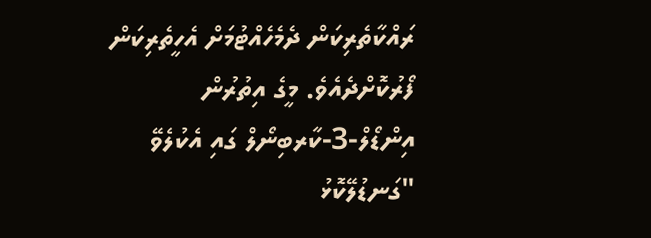ރައްކާތެރިކަން ދެމެހެއްޓުމަށް އެހީތެރިކަން ފޯރުކޮށްދެއެވެ. މީގެ އިތުރުން އިންޑޯލް-3-ކާރބިނޯލް ގައި އެކުލެވޭ "ގަނޑުލޭކޮޅު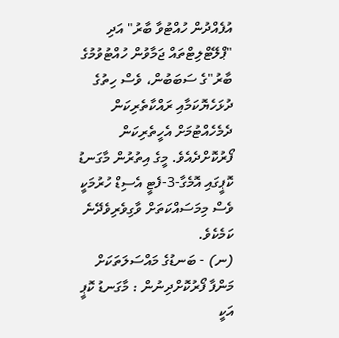އުފެއްދުން ހުއްޓުވާ ބާރު" އަދި "ޕްލޭޓްލިޓްތައް ޖަމާވުން ހުއްޓުވުމުގެ ބާރު"ގެ ސަބަބުން، ވެސް ހިތުގެ ދުޅަހެޔޮކަމާއި ރައްކާތެރިކަން ދެމެހެއްޓުމަށް އެހީތެރިކަން ފޯރުކޮށްދެއެވެ. މީގެ އިތުރުން މާގަނޑު ކޮޕީގައި އޮމެގާ-3-ފެޓީ އެސިޑް ހުރުމަކީ ވެސް މިމަސައްކަތަށް ވާގިވެރިވެދޭނެ ކަމެކެވެ.
(ނ) - ބަނޑުގެ މައްސަލަތަކަށް މަންފާ ފޯރުކޮށްދިނުން : މާގަނޑު ކޮޕީ އަކީ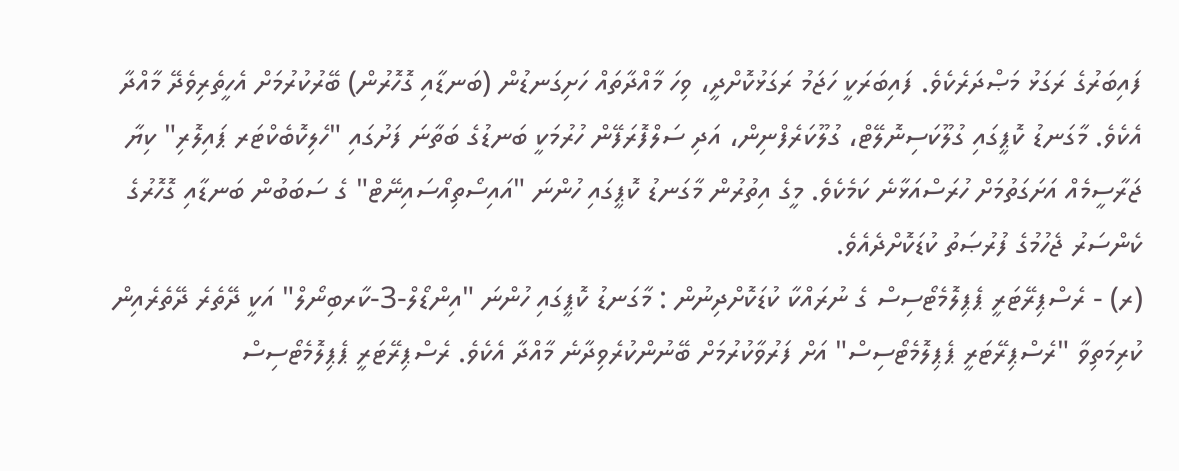ފައިބަރުގެ ރަގަޅު މަޞްދަރެކެވެ. ފައިބަރަކީ ހަޖަމު ރަގަޅުކޮށްދީ، ވިހަ މާއްދާތައް ހަށިގަނޑުން (ބަނޑާއި ގޮހޮރުން) ބޭރުކުރުމަށް އެހީތެރިވެދޭ މާއްދާ އެކެވެ. މާގަނޑު ކޮޕީގައި ގުލޫކަސިނޮލޭޓް، ގުލޫކަރެފްނިން، އަދި ސަލްފޮރަފޭން ހުރުމަކީ ބަނޑުގެ ބަތާނަ ފަށުގައި "ހެލިކޮބެކްޓަރ ޕައިލޮރި" ކިޔާ ޖަރާސީމެއް އަށަގަތުމަށް ހުރަސްއަޅާނެ ކަމެކެވެ. މީގެ އިތުރުން މާގަނޑު ކޮޕީގައި ހުންނަ "އައިސޯތިއޯސައިނޭޓް" ގެ ސަބަބުން ބަނޑާއި ގޮހޮރުގެ ކެންސަރު ޖެހުމުގެ ފުރުޞަތު ކުޑަކޮށްދެއެވެ.
(ރ) - ރެސްޕިރޭޓަރީ ޕެޕިލޮމެޓޯސިސް ގެ ނުރައްކާ ކުޑަކޮށްދިނުން : މާގަނޑު ކޮޕީގައި ހުންނަ "އިންޑޯލް-3-ކާރބިނޯލް" އަކީ ދޭތެރެ ދޭތެރެއިން ކުރިމަތިވާ "ރެސްޕިރޭޓަރީ ޕެޕިލޮމެޓޯސިސް" އަށް ފަރުވާކުރުމަށް ބޭނުންކުރެވިދާނެ މާއްދާ އެކެވެ. ރެސްޕިރޭޓަރީ ޕެޕިލޮމެޓޯސިސް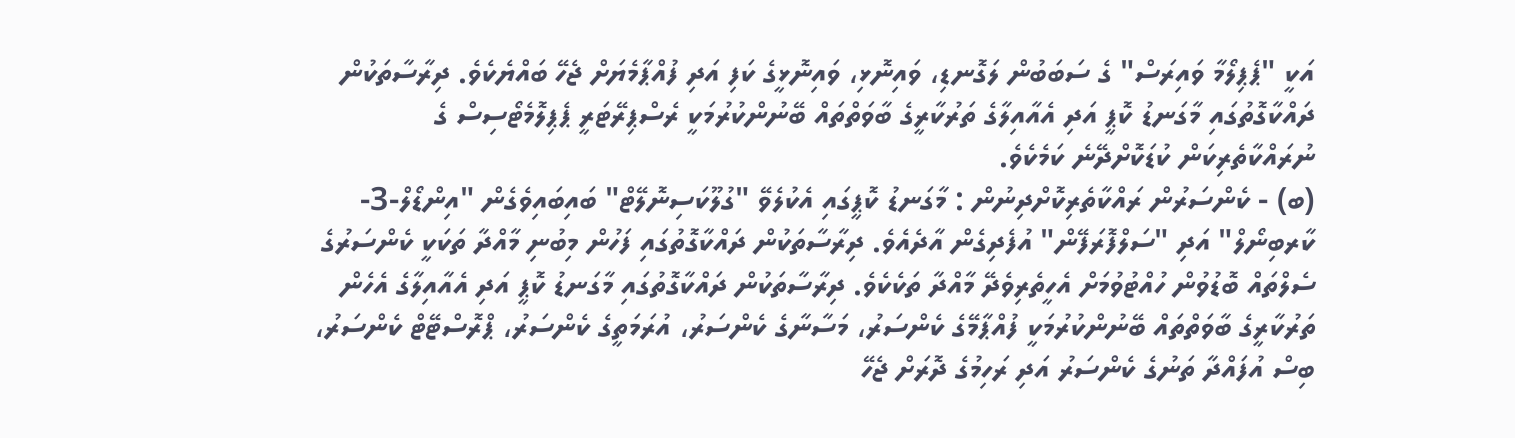އަކީ "ޕެޕިލޯމާ ވައިރަސް" ގެ ސަބަބުން ލަގޮނޑި، ވައިނޮޅި، ވައިނޮޅީގެ ކަފި އަދި ފުއްޕާމެޔަށް ޖެހޭ ބައްޔެކެވެ. ދިރާސާތަކުން ދައްކާގޮތުގައި މާގަނޑު ކޮޕީ އަދި އެއާއިލާގެ ތަރުކާރީގެ ބާވަތްތައް ބޭނުންކުރުމަކީ ރެސްޕިރޭޓަރީ ޕެޕިލޮމެޓޯސިސް ގެ ނުރައްކާތެރިކަން ކުޑަކޮށްދޭނެ ކަމެކެވެ.
(ބ) - ކެންސަރުން ރައްކާތެރިކޮށްދިނުން : މާގަނޑު ކޮޕީގައި އެކުލެވޭ "ގުލޫކަސިނޮލޭޓް" ބައިބައިވެގެން "އިންޑޯލް-3-ކާރބިނޯލް" އަދި "ސަލްފޮރަފޭން" އުފެދިގެން އާދެއެވެ. ދިރާސާތަކުން ދައްކާގޮތުގައި ފަހުން މިބުނި މާއްދާ ތަކަކީ ކެންސަރުގެ ސެލްތައް ބޮޑުވުން ހުއްޓުވުމަށް އެހީތެރިވެދޭ މާއްދާ ތަކެކެވެ. ދިރާސާތަކުން ދައްކާގޮތުގައި މާގަނޑު ކޮޕީ އަދި އެއާއިލާގެ އެހެން ތަރުކާރީގެ ބާވަތްތައް ބޭނުންކުރުމަކީ ފުއްޕާމޭގެ ކެންސަރު، މަސާނާގެ ކެންސަރު، އުރަމަތީގެ ކެންސަރު، ޕްރޮސްޓޭޓް ކެންސަރު، ބިސް އުފައްދާ ތަނުގެ ކެންސަރު އަދި ރަހިމުގެ ދޮރަށް ޖެހޭ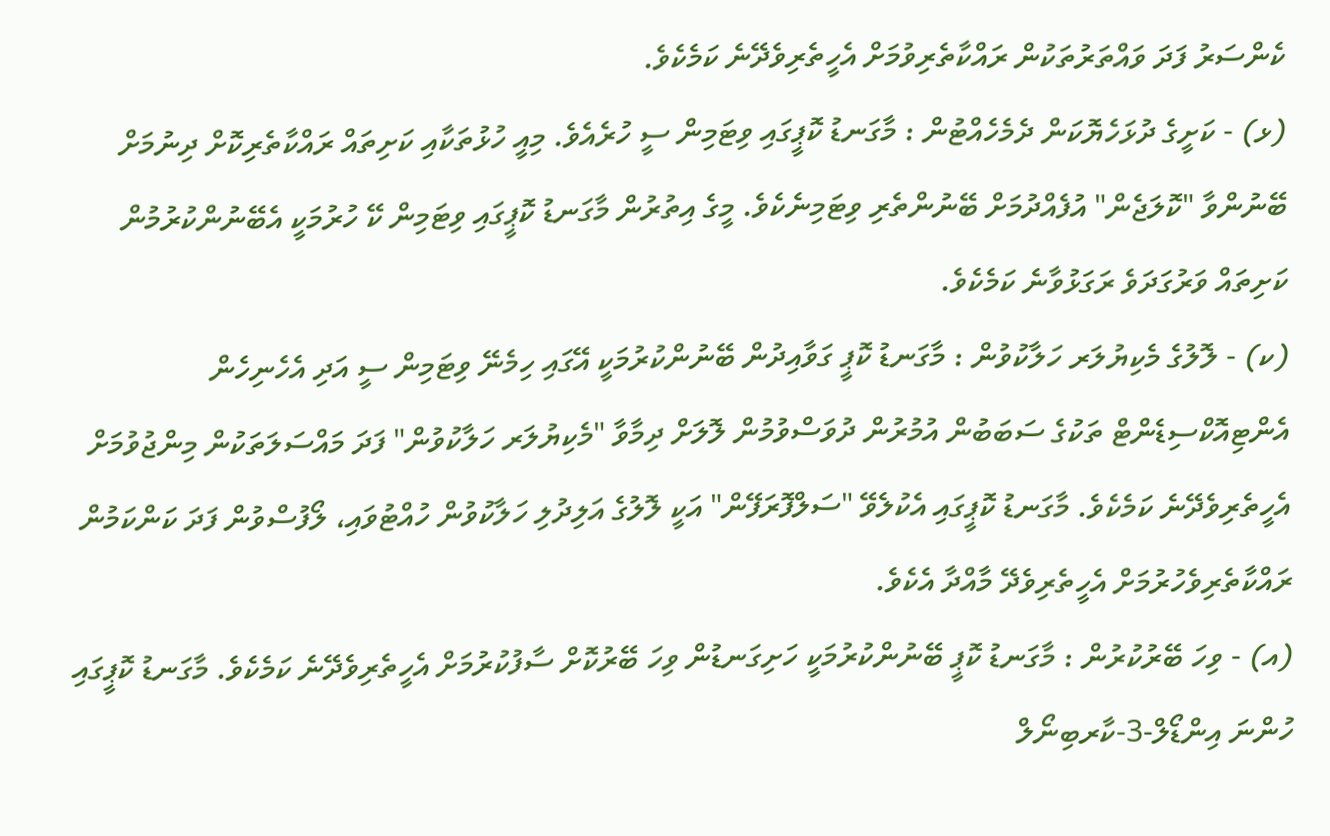ކެންސަރު ފަދަ ވައްތަރުތަކުން ރައްކާތެރިވުމަށް އެހީތެރިވެދޭނެ ކަމެކެވެ.
(ޅ) - ކަށީގެ ދުޅަހެޔޮކަން ދެމެހެއްޓުން : މާގަނޑު ކޮޕީގައި ވިޓަމިން ސީ ހުރެއެވެ. މިއީ ހުޅުތަކާއި ކަށިތައް ރައްކާތެރިކޮށް ދިނުމަށް ބޭނުންވާ "ކޮލަޖެން" އުފެއްދުމަށް ބޭނުންތެރި ވިޓަމިނެކެވެ. މީގެ އިތުރުން މާގަނޑު ކޮޕީގައި ވިޓަމިން ކޭ ހުރުމަކީ އެބޭނުންކުރުމުން ކަށިތައް ވަރުގަދަވެ ރަގަޅުވާނެ ކަމެކެވެ.
(ކ) - ލޮލުގެ މެކިޔުލަރ ހަލާކުވުން : މާގަނޑު ކޮޕީ ގަވާއިދުން ބޭނުންކުރުމަކީ އޭގައި ހިމެނޭ ވިޓަމިން ސީ އަދި އެހެނިހެން އެންޓިއޮކްސިޑެންޓް ތަކުގެ ސަބަބުން އުމުރުން ދުވަސްވުމުން ލޮލަށް ދިމާވާ "މެކިޔުލަރ ހަލާކުވުން" ފަދަ މައްސަލަތަކުން މިންޖުވުމަށް އެހީތެރިވެދޭނެ ކަމެކެވެ. މާގަނޑު ކޮޕީގައި އެކުލެވޭ "ސަލްފޮރަފޭން" އަކީ ލޮލުގެ އަލިދުލި ހަލާކުވުން ހުއްޓުވައި، ލޯފުސްވުން ފަދަ ކަންކަމުން ރައްކާތެރިވެހުރުމަށް އެހީތެރިވެދޭ މާއްދާ އެކެވެ.
(އ) - ވިހަ ބޭރުކުރުން : މާގަނޑު ކޮޕީ ބޭނުންކުރުމަކީ ހަށިގަނޑުން ވިހަ ބޭރުކޮށް ސާފުކުރުމަށް އެހީތެރިވެދޭނެ ކަމެކެވެ. މާގަނޑު ކޮޕީގައި ހުންނަ އިންޑޯލް-3-ކާރބިނޯލް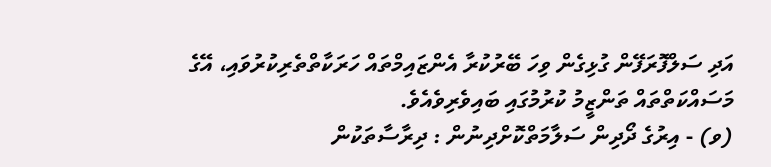އަދި ސަލްފޮރަފޭން ގުޅިގެން ވިހަ ބޭރުކުރާ އެންޒައިމްތައް ހަރަކާތްތެރިކުރުވައި، އޭގެ މަސައްކަތްތައް ތަންޒީމު ކުރުމުގައި ބައިވެރިވެއެވެ.
(ވ) - އިރުގެ ދޯދިން ސަލާމަތްކޮށްދިނުން : ދިރާސާތަކުން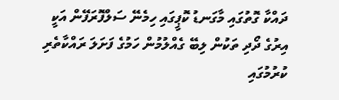ދައްކާ ގޮތުގައި މާގަނޑު ކޮޕީގައި ހިމެނޭ ސަލްފޮރަފޭން އަކީ އިރުގެ ދޯދި ތަކުން ލިބޭ ގެއްލުމުން ހަމުގެ ފަށަލަ ރައްކާތެރި ކުރުމުގައި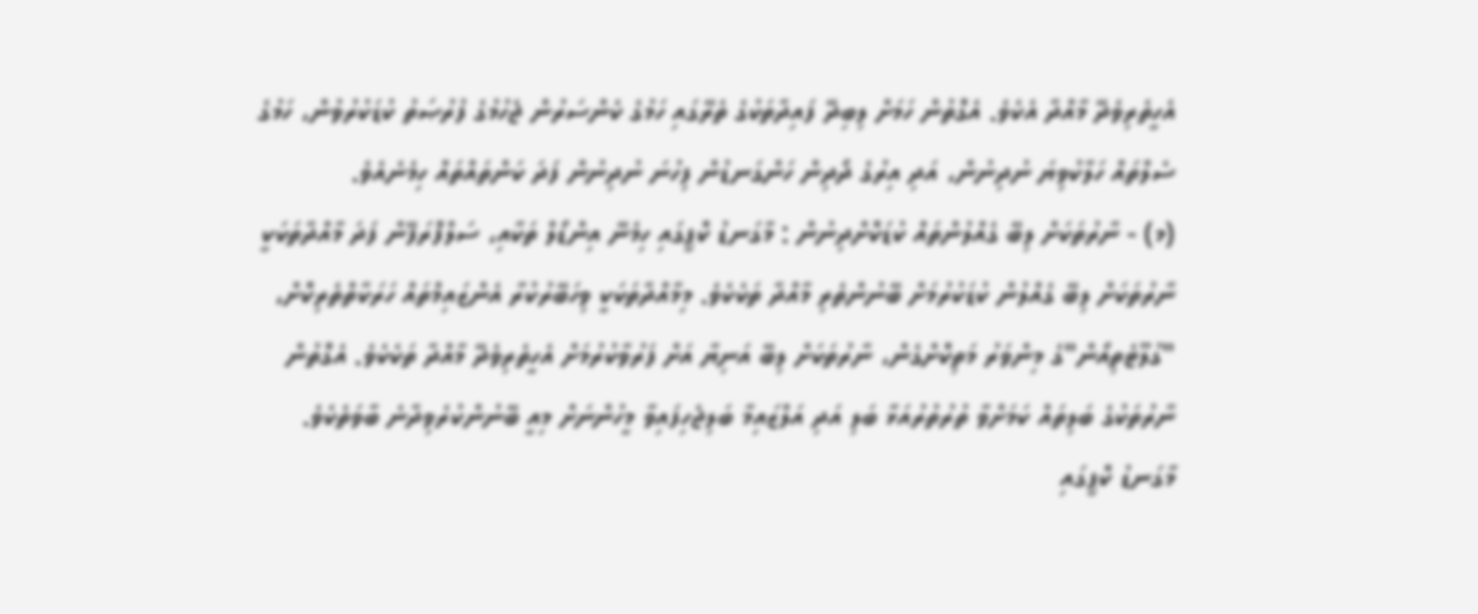އެހީތެރިވެދޭ މާއްދާ އެކެވެ. އެގޮތުން ހަމަށް ލިބިދޭ ފައިދާތަކުގެ ތެރޭގައި ހަމުގެ ކެންސަރުން ޖެހުމުގެ ފުރުޞަތު ކުޑަކުރުވުން، ހަމުގެ ސެލްތައް ހަލާކުވިޔަ ނުދިނުން، އަދި އިރުގެ ދޯދިން ހަންގަނޑުން ފިހުނަ ނުދިނުން ފަދަ ކަންތައްތައް ހިމެނެއެވެ.
(މ) - ނާރުތަކަށް ލިބޭ ގެއްލުންތައް ކުޑަކޮށްދިނުން : މާގަނޑު ކޮޕީގައި ހިމެނޭ އިންޑޯލް ތަކާއި، ސަލްފޮރަފޭން ފަދަ މާއްދާތަކަކީ ނާރުތަކަށް ލިބޭ ގެއްލުން ކުޑަކުރުމަށް ބޭނުންތެރި މާއްދާ ތަކެކެވެ. މިމާއްދާތަކަކީ ވިހަބޭރުކުރާ އެންޒައިމްތައް ހަރަކާތްތެރިކޮށް، "ގުލޫޓެތިއޯން"ގެ މިންވަރު މަތިކޮށްގެން، ނާރުތަކަށް ލިބޭ އަނިޔާ އަށް ފަރުވާކުރުމަށް އެހީތެރިވެދޭ މާއްދާ ތަކެކެވެ. އެގޮތުން ނާރުތަކުގެ ބަލިތައް ކަމަށްވާ ތުރުތުރުއަޅާ ބަލި އަދި އަލްޒައިމާ ބަލިޖެހިފައިވާ މީހުންނަށް މިއީ ބޭނުންކުރެވިދާނެ ބާވަތެކެވެ.
މާގަނޑު ކޮޕީގައި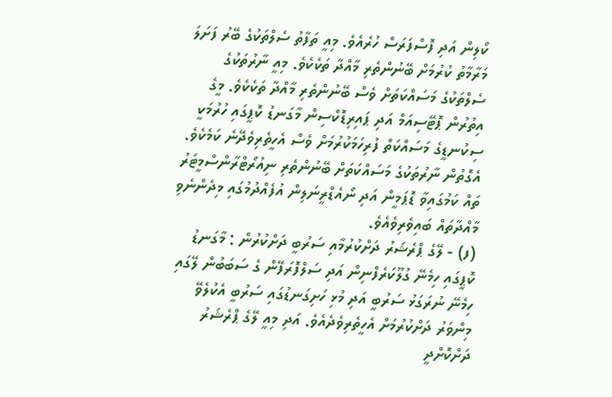ކޯލިން އަދި ފޮސްފަރަސް ހުރެއެވެ. މިއީ ތަފާތު ސެލްތަކުގެ ބޭރު ފަށަލަ މަރާމާތު ކުރުމަށް ބޭނުންތެރި މާއްދާ ތަކެކެވެ. މިއީ ނާރުތަކުގެ ސެލްތަކުގެ މަސައްކަތަށް ވެސް ބޭނުންތެރި މާއްދާ ތަކެކެވެ. މީގެ އިތުރުން ޕޮޓޭސިއަމް އަދި ޕައިރިޑޮކްސިން މާގަނޑު ކޮޕީގައި ހުރުމަކީ ސިކުނޑީގެ މަސައްކަތް ފުރިހަމަކުރުމަށް ވެސް އެހީތެރިވެދޭނެ ކަމެކެވެ. އެގޮތުން ނާރުތަކުގެ މަސައްކަތަށް ބޭނުންތެރި ނިއުރޯޓްރާންސްމީޓަރު ތައް ކަމުގައިވާ ޑޮޕަމީން އަދި ނޯއެޑްރީނަލިން އުފެއްދުމުގައި މިދެންނެވި މާއްދާތައް ބައިވެރިވެއެވެ.
(ފ) - ލޭގެ ޕްރެޝަރު ދަށްކުރުމާއި ސަރުބީ ދަށްކުރުން : މާގަނޑު ކޮޕީގައި ހިމެނޭ ގުލޫކަރެފްނިން އަދި ސަލްފޮރަފޭން ގެ ސަބަބުން ލޭގައި ހިމެނޭ ނުރަގަޅު ސަރުބީ އަދި މުޅި ހަށިގަނޑުގައި ސަރުބީ އެކުލެވޭ މިންވަރު ދަށްކުރުމަށް އެހީތެރިވެދެއެވެ. އަދި މިއީ ލޭގެ ޕްރެޝަރު ދަށްކޮށްދީ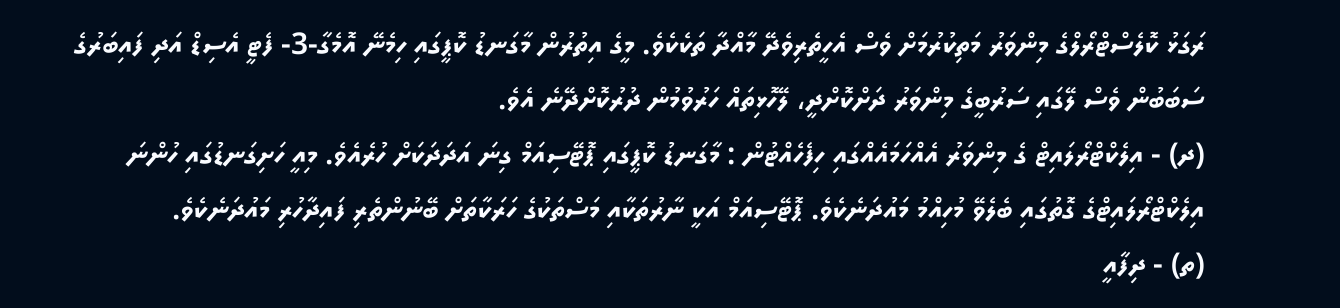ރަގަޅު ކޮލެސްޓްރޯލްގެ މިންވަރު މަތިކުރުމަށް ވެސް އެހީތެރިވެދޭ މާއްދާ ތަކެކެވެ. މީގެ އިތުރުން މާގަނޑު ކޮޕީގައި ހިމެނޭ އޮމެގާ-3- ފެޓީ އެސިޑް އަދި ފައިބަރުގެ ސަބަބުން ވެސް ލޭގައި ސަރުބީގެ މިންވަރު ދަށްކޮށްދީ، ލޭހޮޅިތައް ހަރުވުމުން ދުރުކޮށްދޭނެ އެވެ.
(ދ) - އިލެކްޓްރޯލައިޓް ގެ މިންވަރު އެއްހަމައެއްގައި ހިފެހެއްޓުން : މާގަނޑު ކޮޕީގައި ޕޮޓޭސިއަމް ގިނަ އަދަދަކަށް ހުރެއެވެ. މިއީ ހަށިގަނޑުގައި ހުންނަ އިލެކްޓްރޯލައިޓްގެ ގޮތުގައި ބެލެވޭ މުހިއްމު މައުދަނެކެވެ. ޕޮޓޭސިއަމް އަކީ ނާރުތަކާއި މަސްތަކުގެ ހަރަކާތަށް ބޭނުންތެރި ފައިދާހުރި މައުދަނެކެވެ.
(ތ) - ދިފާއީ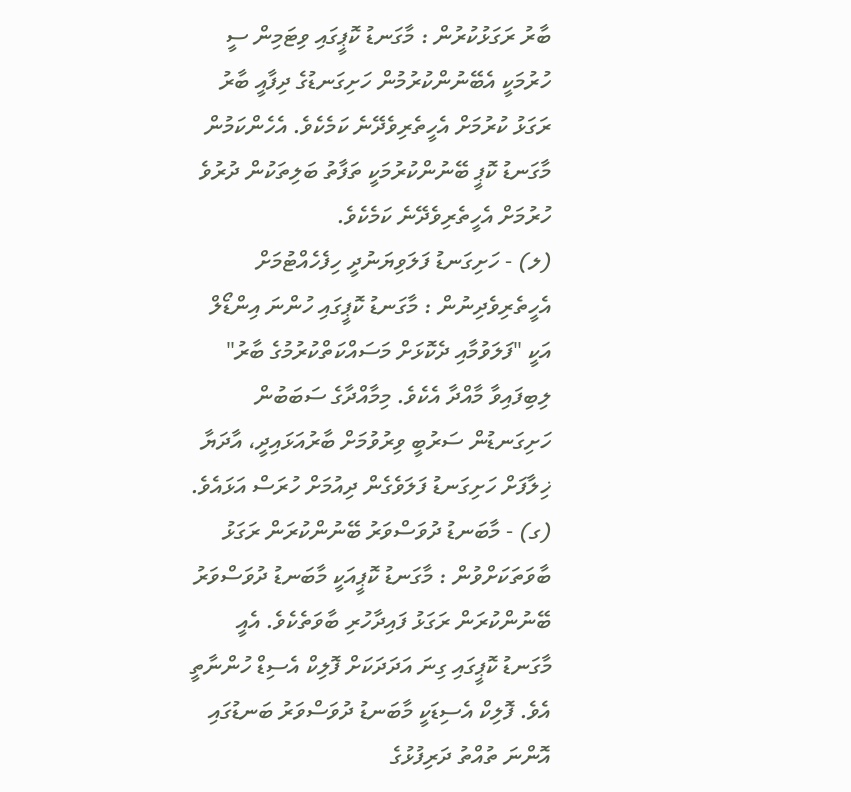ބާރު ރަގަޅުކުރުން : މާގަނޑު ކޮޕީގައި ވިޓަމިން ސީ ހުރުމަކީ އެބޭނުންކުރުމުން ހަށިގަނޑުގެ ދިފާއީ ބާރު ރަގަޅު ކުރުމަށް އެހީތެރިވެދޭނެ ކަމެކެވެ. އެހެންކަމުން މާގަނޑު ކޮޕީ ބޭނުންކުރުމަކީ ތަފާތު ބަލިތަކުން ދުރުވެ ހުރުމަށް އެހީތެރިވެދޭނެ ކަމެކެވެ.
(ލ) - ހަށިގަނޑު ފަލަވިޔަނުދީ ހިފެހެއްޓުމަށް އެހީތެރިވެދިނުން : މާގަނޑު ކޮޕީގައި ހުންނަ އިންޑޯލް އަކީ "ފަލަވުމާއި ދެކޮޅަށް މަސައްކަތްކުރުމުގެ ބާރު" ލިބިފައިވާ މާއްދާ އެކެވެ. މިމާއްދާގެ ސަބަބުން ހަށިގަނޑުން ސަރުބީ ވިރުވުމަށް ބާރުއަޅައިދީ، އާދަޔާ ޚިލާފަށް ހަށިގަނޑު ފަލަވެގެން ދިއުމަށް ހުރަސް އަޅައެވެ.
(ގ) - މާބަނޑު ދުވަސްވަރު ބޭނުންކުރަން ރަގަޅު ބާވަތަކަށްވުން : މާގަނޑު ކޮޕީއަކީ މާބަނޑު ދުވަސްވަރު ބޭނުންކުރަން ރަގަޅު ފައިދާހުރި ބާވަތެކެވެ. އެއީ މާގަނޑު ކޮޕީގައި ގިނަ އަދަދަކަށް ފޮލިކް އެސިޑް ހުންނާތީ އެވެ. ފޮލިކް އެސިޑަކީ މާބަނޑު ދުވަސްވަރު ބަނޑުގައި އޮންނަ ތުއްތު ދަރިފުޅުގެ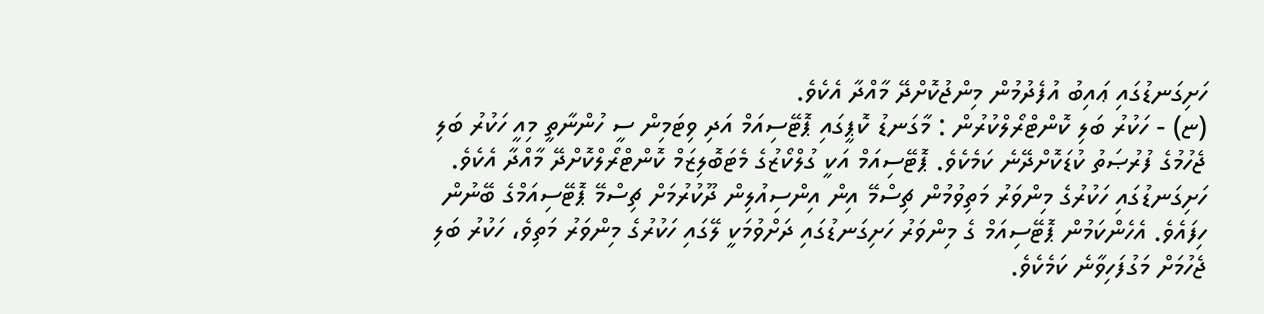ހަށިގަނޑުގައި ޢައިބު އުފެދުމުން މިންޖުކޮށްދޭ މާއްދާ އެކެވެ.
(ޏ) - ހަކުރު ބަލި ކޮންޓްރޯލްކުރުން : މާގަނޑު ކޮޕީގައި ޕޮޓޭސިއަމް އަދި ވިޓަމިން ސީ ހުންނާތީ މިއީ ހަކުރު ބަލި ޖެހުމުގެ ފުރުޞަތު ކުޑަކޮށްދޭނެ ކަމެކެވެ. ޕޮޓޭސިއަމް އަކީ ގުލްކޯޒުގެ މެޓަބޮލިޒަމް ކޮންޓްރޯލްކޮށްދޭ މާއްދާ އެކެވެ. ހަށިގަނޑުގައި ހަކުރުގެ މިންވަރު މަތިވުމުން ޗިސްމޭ އިން އިންސިއުލިން ދޫކުރުމަށް ޗިސްމޭ ޕޮޓޭސިއަމްގެ ބޭނުން ހިފައެވެ. އެހެންކަމުން ޕޮޓޭސިއަމް ގެ މިންވަރު ހަށިގަނޑުގައި ދަށްވުމަކީ ލޭގައި ހަކުރުގެ މިންވަރު މަތިވެ، ހަކުރު ބަލި ޖެހުމަށް މަގުފަހިވާނެ ކަމެކެވެ.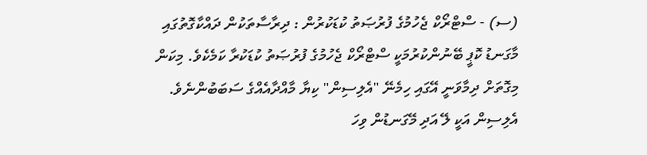(ސ) - ސްޓްރޯކް ޖެހުމުގެ ފުރުޞަތު ކުޑަކުރުން : ދިރާސާތަކުން ދައްކާގޮތުގައި މާގަނޑު ކޮޕީ ބޭނުންކުރުމަކީ ސްޓްރޯކް ޖެހުމުގެ ފުރުޞަތު ކުޑަކުރާ ކަމެކެވެ. މިކަން މިގޮތަށް ދިމާވަނީ އޭގައި ހިމެނޭ "އެލިސިން" ކިޔާ މާއްދާއެއްގެ ސަބަބުންނެވެ. އެލިސިން އަކީ ލޭ އަދި މޭގަނޑުން ވިހަ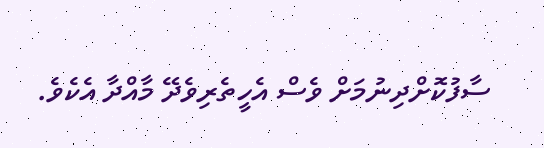ސާފުކޮށްދިނުމަށް ވެސް އެހީތެރިވެދޭ މާއްދާ އެކެވެ.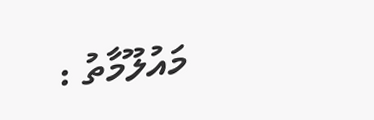މައުލޫމާތު :